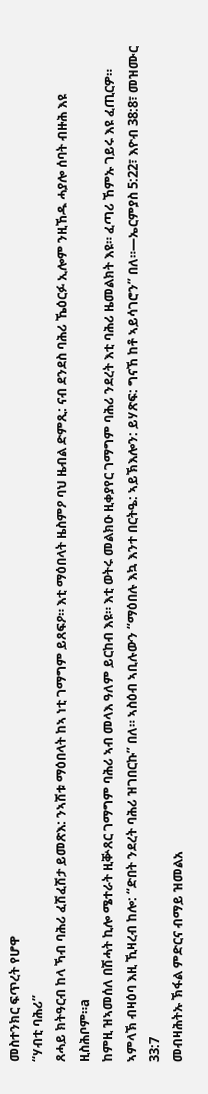መስተንክር ፍጥረት የሆዋ
“ሃብቲ ባሕሪ”
ጸሓይ ክትዓርብ ከላ ኻብ ባሕሪ ፈሽፈሽታ ይመጽእ: ንኣሽቱ ማዕበላት ከኣ ነቲ ገማግም ይጸፍዖ። እቲ ማዕበላት ዜስምዖ ባህ ዜብል ድምጺ: ናብ ደንደስ ባሕሪ ኼዕርፉ ኢሎም ንዚኸዱ ሓያሎ ሰባት ብዙሕ እዩ ዚስሕቦም።a
ከምዚ ዝኣመሰለ በሽሓት ኪሎ ሜተራት ዚቝጸር ገማግም ባሕሪ ኣብ መላእ ዓለም ይርከብ እዩ። እቲ ወትሩ መልክዑ ዚቀያየር ገማግም ባሕሪ ንደረት እቲ ባሕሪ ዜመልክት እዩ። ፈጣሪ ኸምኡ ገይሩ እዩ ፈጢርዎ። ኣምላኽ ብዛዕባ እዚ ኺዛረብ ከሎ: “ድበት ንደረት ባሕሪ ዝገበርኩ” በለ። ኣስዕብ ኣቢሉውን “ማዕበሉ እኳ እንተ በርትዔ: ኣይኽእሎን: ይሃጽፍ: ግናኸ ከቶ ኣይሳገሮን” በለ።—ኤርምያስ 5:22፣ እዮብ 38:8፣ መዝሙር 33:7
መብዛሕትኡ ኽፋል ምድርና ብማይ ዝመልአ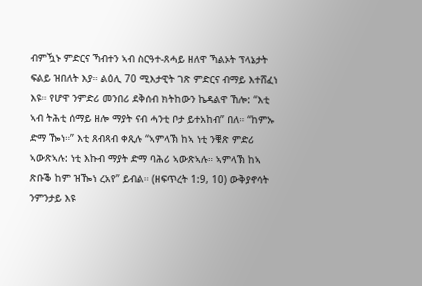ብምዃኑ ምድርና ኻብተን ኣብ ስርዓተ-ጸሓይ ዘለዋ ኻልኦት ፕላኔታት ፍልይ ዝበለት እያ። ልዕሊ 70 ሚእታዊት ገጽ ምድርና ብማይ እተሸፈነ እዩ። የሆዋ ንምድሪ መንበሪ ደቅሰብ ክትከውን ኬዳልዋ ኸሎ: “እቲ ኣብ ትሕቲ ሰማይ ዘሎ ማያት ናብ ሓንቲ ቦታ ይተአከብ” በለ። “ከምኡ ድማ ዀነ።” እቲ ጸብጻብ ቀጺሉ “ኣምላኽ ከኣ ነቲ ንቑጽ ምድሪ ኣውጽኣሉ: ነቲ እኩብ ማያት ድማ ባሕሪ ኣውጽኣሉ። ኣምላኽ ከኣ ጽቡቕ ከም ዝዀነ ረአየ” ይብል። (ዘፍጥረት 1:9, 10) ውቅያኖሳት ንምንታይ እዩ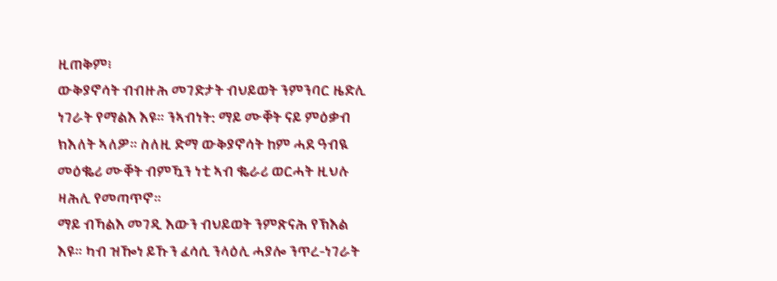ዚጠቅም፧
ውቅያኖሳት ብብዙሕ መገድታት ብህይወት ንምንባር ዜድሊ ነገራት የማልእ እዩ። ንኣብነት: ማይ ሙቐት ናይ ምዕቃብ ክእለት ኣለዎ። ስለዚ ድማ ውቅያኖሳት ከም ሓደ ዓብዪ መዕቈሪ ሙቐት ብምዃን ነቲ ኣብ ቈራሪ ወርሓት ዚህሉ ዛሕሊ የመጣጥኖ።
ማይ ብኻልእ መገዲ እውን ብህይወት ንምጽናሕ የኽእል እዩ። ካብ ዝዀነ ይኹን ፈሳሲ ንላዕሊ ሓያሎ ንጥረ-ነገራት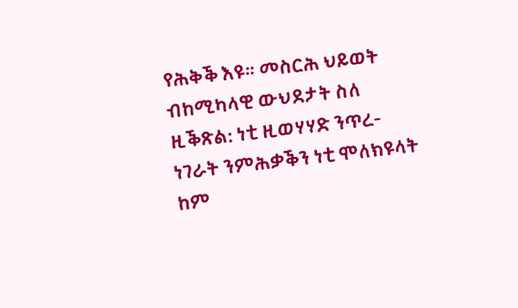የሕቅቕ እዩ። መስርሕ ህይወት ብከሚካላዊ ውህደታት ስለ ዚቕጽል: ነቲ ዚወሃሃድ ንጥረ-ነገራት ንምሕቃቕን ነቲ ሞለክዩላት ከም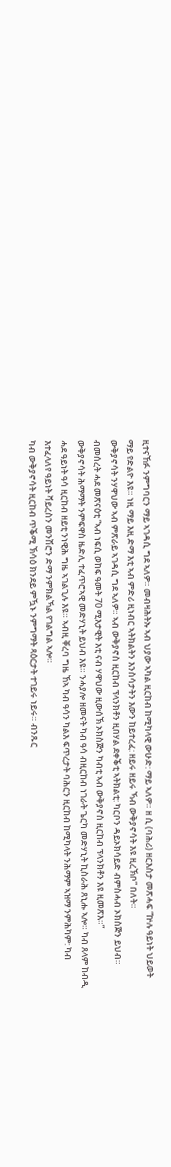ዚተናኸፉ ንምግባርን ማይ ኣገዳሲ ግደ ኣለዎ። መብዛሕትኡ ኣብ ህያው ኣካል ዚርከብ ከሚካላዊ ውሁድ: ማይ ኣለዎ። ዘ ሲ (ባሕሪ) ዘርእስታ መጽሓፍ “ኵሉ ዓይነት ህይወት ማይ የድልዮ እዩ። ነዚ ማይ እዚ ድማ እቲ ኣብ ምድሪ ዚነብር ኣትክልትን እንስሳታትን እውን ከይተረፈ: ዘይሩ ዘይሩ ኻብ ውቅያኖሳት እዩ ዚረኽቦ” በለት።
ውቅያኖሳት ንሃዋህው ኣብ ምጽራይ ኣገዳሲ ግደ ኣለዎ። ኣብ ውቅያኖስ ዚርከብ ፕላንክቶን ዚበሃል ደቀቕቲ ኣትክልቲ: ካርቦን ዳይኦክሳይድ ብምስሓብ ኦክስጅን ይህብ። ብመሰረት ሓደ መጽናዕቲ “ኣብ ነፍሲ ወከፍ ዓመት 70 ሚእታዊት እቲ ናብ ሃዋህው ዚውሰኽ ኦክስጅን ካብቲ ኣብ ውቅያኖስ ዚርከብ ፕላንክቶን እዩ ዚመጽእ።”
ውቅያኖሳት ሕማማት ንምፍዋስ ዜድሊ ተፈጥሮኣዊ መድሃኒት ይህብ እዩ። ንሓያሎ ዘመናት ካብ ዓሳ ብዚርከብ ነገራት ጌርካ መድሃኒት ኪስራሕ ጸኒሑ ኣሎ። ካብ ጸላም ከብዲ ሓደ ዓይነት ዓሳ ዚርከብ ዘይቲ ንነዊሕ ግዜ ኣገልጊሉ እዩ። ኣብዚ ቐረባ ግዜ ኸኣ ካብ ዓሳን ካልእ ፍጥረታት ባሕርን ዚርከብ ከሚካላት ንሕማም ኣዝማ ንምሕካም: ካብ እተፈላለየ ዓይነት ቫይረስን መንሽሮን ድማ ንምክልኻል የገልግል ኣሎ።
ካብ ውቅያኖሳት ዚርከብ ጥቕሚ ኽሳዕ ክንደይ ምዃኑ ንምግማት ጻዕርታት ተገይሩ ነይሩ። ብንጹር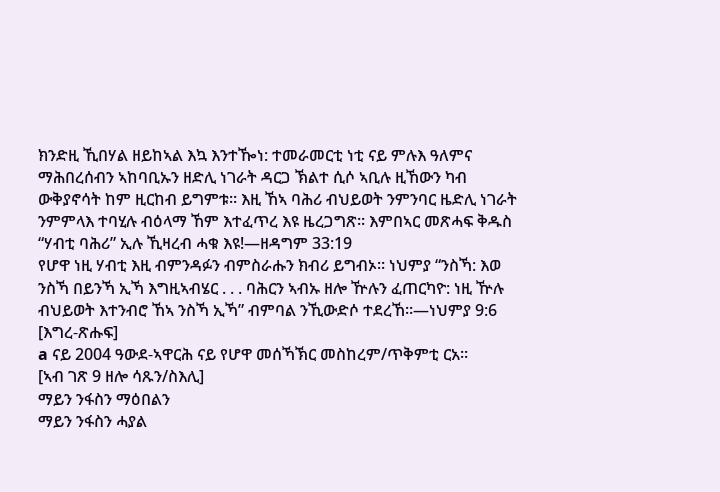ክንድዚ ኺበሃል ዘይከኣል እኳ እንተዀነ: ተመራመርቲ ነቲ ናይ ምሉእ ዓለምና ማሕበረሰብን ኣከባቢኡን ዘድሊ ነገራት ዳርጋ ኽልተ ሲሶ ኣቢሉ ዚኸውን ካብ ውቅያኖሳት ከም ዚርከብ ይግምቱ። እዚ ኸኣ ባሕሪ ብህይወት ንምንባር ዜድሊ ነገራት ንምምላእ ተባሂሉ ብዕላማ ኸም እተፈጥረ እዩ ዜረጋግጽ። እምበኣር መጽሓፍ ቅዱስ “ሃብቲ ባሕሪ” ኢሉ ኺዛረብ ሓቁ እዩ!—ዘዳግም 33:19
የሆዋ ነዚ ሃብቲ እዚ ብምንዳፉን ብምስራሑን ክብሪ ይግብኦ። ነህምያ “ንስኻ: እወ ንስኻ በይንኻ ኢኻ እግዚኣብሄር . . . ባሕርን ኣብኡ ዘሎ ዅሉን ፈጠርካዮ: ነዚ ዅሉ ብህይወት እተንብሮ ኸኣ ንስኻ ኢኻ” ብምባል ንኺውድሶ ተደረኸ።—ነህምያ 9:6
[እግረ-ጽሑፍ]
a ናይ 2004 ዓውደ-ኣዋርሕ ናይ የሆዋ መሰኻኽር መስከረም/ጥቅምቲ ርአ።
[ኣብ ገጽ 9 ዘሎ ሳጹን/ስእሊ]
ማይን ንፋስን ማዕበልን
ማይን ንፋስን ሓያል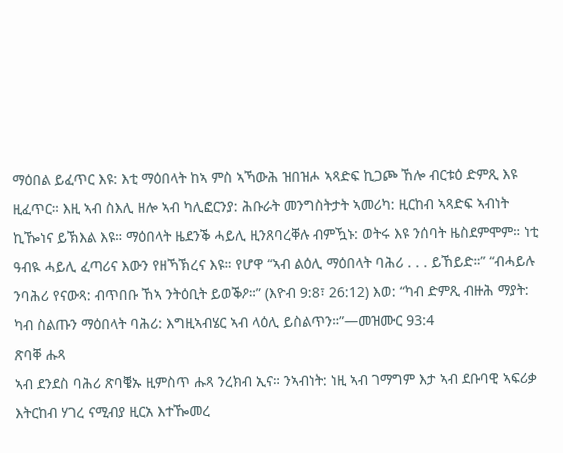ማዕበል ይፈጥር እዩ: እቲ ማዕበላት ከኣ ምስ ኣኻውሕ ዝበዝሖ ኣጻድፍ ኪጋጮ ኸሎ ብርቱዕ ድምጺ እዩ ዚፈጥር። እዚ ኣብ ስእሊ ዘሎ ኣብ ካሊፎርንያ: ሕቡራት መንግስትታት ኣመሪካ: ዚርከብ ኣጻድፍ ኣብነት ኪዀነና ይኽእል እዩ። ማዕበላት ዜደንቕ ሓይሊ ዚንጸባረቐሉ ብምዃኑ: ወትሩ እዩ ንሰባት ዜስደምሞም። ነቲ ዓብዪ ሓይሊ ፈጣሪና እውን የዘኻኽረና እዩ። የሆዋ “ኣብ ልዕሊ ማዕበላት ባሕሪ . . . ይኸይድ።” “ብሓይሉ ንባሕሪ የናውጻ: ብጥበቡ ኸኣ ንትዕቢት ይወቕዖ።” (እዮብ 9:8፣ 26:12) እወ: “ካብ ድምጺ ብዙሕ ማያት: ካብ ስልጡን ማዕበላት ባሕሪ: እግዚኣብሄር ኣብ ላዕሊ ይስልጥን።”—መዝሙር 93:4
ጽባቐ ሑጻ
ኣብ ደንደስ ባሕሪ ጽባቔኡ ዚምስጥ ሑጻ ንረክብ ኢና። ንኣብነት: ነዚ ኣብ ገማግም እታ ኣብ ደቡባዊ ኣፍሪቃ እትርከብ ሃገረ ናሚብያ ዚርአ እተዀመረ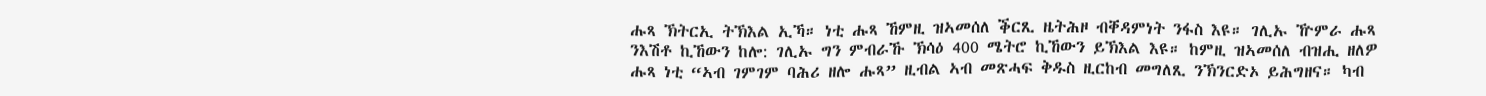ሑጻ ኽትርኢ ትኽእል ኢኻ። ነቲ ሑጻ ኸምዚ ዝኣመሰለ ቕርጺ ዜትሕዞ ብቐዳምነት ንፋስ እዩ። ገሊኡ ዅምራ ሑጻ ንእሽቶ ኪኸውን ከሎ: ገሊኡ ግን ምብራኹ ኽሳዕ 400 ሜትሮ ኪኸውን ይኽእል እዩ። ከምዚ ዝኣመሰለ ብዝሒ ዘለዎ ሑጻ ነቲ “ኣብ ገምገም ባሕሪ ዘሎ ሑጻ” ዚብል ኣብ መጽሓፍ ቅዱስ ዚርከብ መግለጺ ንኽንርድኦ ይሕግዘና። ካብ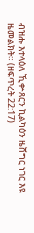ብዝሑ እተላዕለ ኺቍጸርን ኪልካዕን ዜሸግር ነገር እዩ ዜመልክት። (ዘፍጥረት 22:17)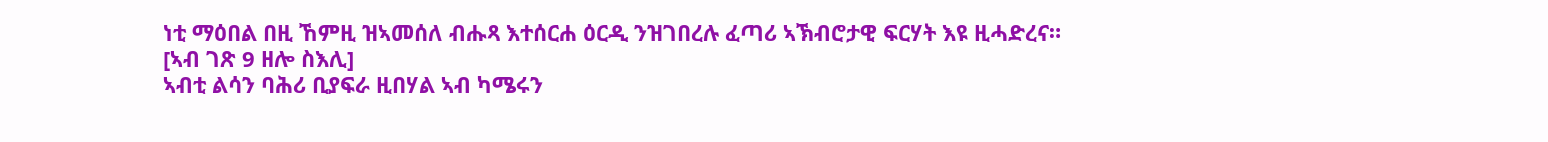ነቲ ማዕበል በዚ ኸምዚ ዝኣመሰለ ብሑጻ እተሰርሐ ዕርዲ ንዝገበረሉ ፈጣሪ ኣኽብሮታዊ ፍርሃት እዩ ዚሓድረና።
[ኣብ ገጽ 9 ዘሎ ስእሊ]
ኣብቲ ልሳን ባሕሪ ቢያፍራ ዚበሃል ኣብ ካሜሩን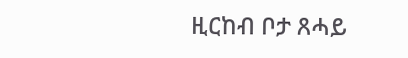ዚርከብ ቦታ ጸሓይ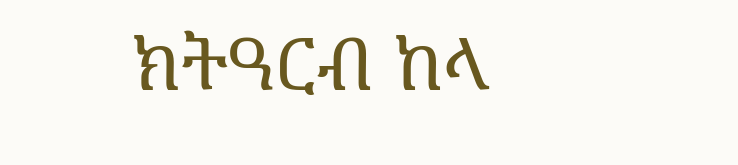ክትዓርብ ከላ